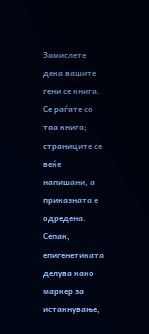Замислете дека вашите гени се книга. Се раѓате со таа книга; страниците се веќе напишани, а приказната е одредена. Сепак, епигенетиката делува како маркер за истакнување,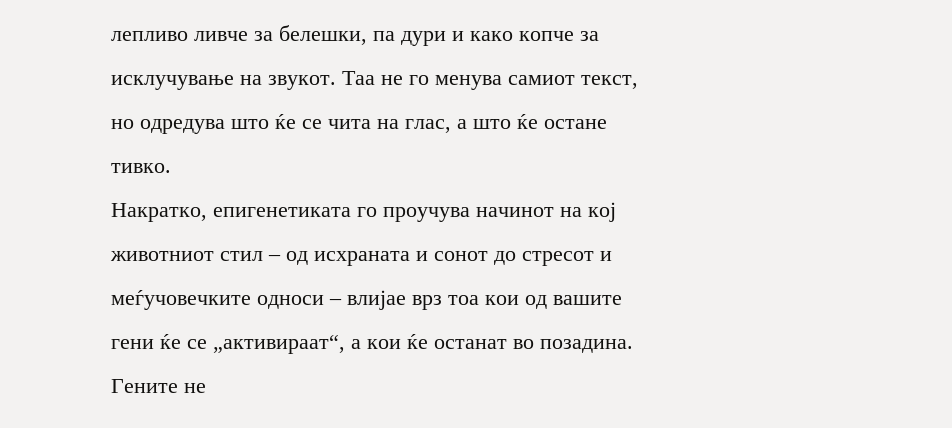лепливо ливче за белешки, па дури и како копче за исклучување на звукот. Таа не го менува самиот текст, но одредува што ќе се чита на глас, а што ќе остане тивко.
Накратко, епигенетиката го проучува начинот на кој животниот стил – од исхраната и сонот до стресот и меѓучовечките односи – влијае врз тоа кои од вашите гени ќе се „активираат“, а кои ќе останат во позадина.
Гените не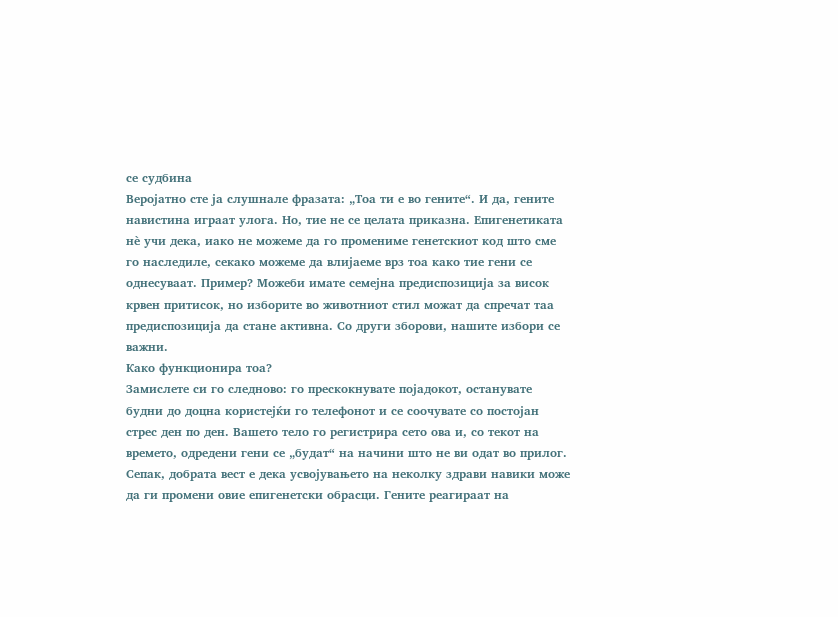се судбина
Веројатно сте ја слушнале фразата: „Тоа ти е во гените“. И да, гените навистина играат улога. Но, тие не се целата приказна. Епигенетиката нè учи дека, иако не можеме да го промениме генетскиот код што сме го наследиле, секако можеме да влијаеме врз тоа како тие гени се однесуваат. Пример? Можеби имате семејна предиспозиција за висок крвен притисок, но изборите во животниот стил можат да спречат таа предиспозиција да стане активна. Со други зборови, нашите избори се важни.
Како функционира тоа?
Замислете си го следново: го прескокнувате појадокот, останувате будни до доцна користејќи го телефонот и се соочувате со постојан стрес ден по ден. Вашето тело го регистрира сето ова и, со текот на времето, одредени гени се „будат“ на начини што не ви одат во прилог. Сепак, добрата вест е дека усвојувањето на неколку здрави навики може да ги промени овие епигенетски обрасци. Гените реагираат на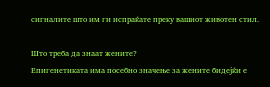сигналите што им ги испраќате преку вашиот животен стил.

Што треба да знаат жените?
Епигенетиката има посебно значење за жените бидејќи е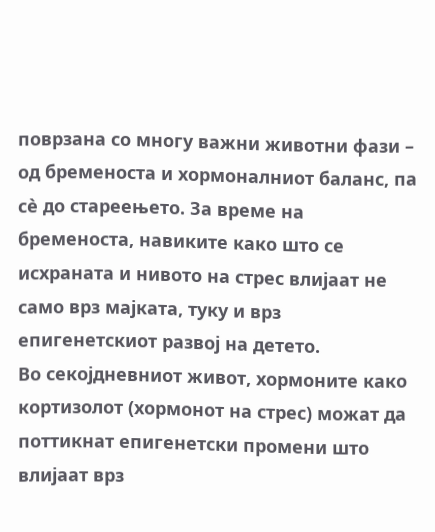поврзана со многу важни животни фази – од бременоста и хормоналниот баланс, па сè до стареењето. За време на бременоста, навиките како што се исхраната и нивото на стрес влијаат не само врз мајката, туку и врз епигенетскиот развој на детето.
Во секојдневниот живот, хормоните како кортизолот (хормонот на стрес) можат да поттикнат епигенетски промени што влијаат врз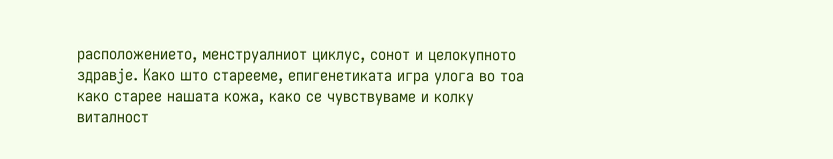расположението, менструалниот циклус, сонот и целокупното здравје. Како што старееме, епигенетиката игра улога во тоа како старее нашата кожа, како се чувствуваме и колку виталност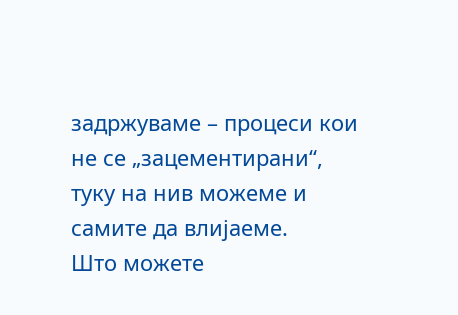задржуваме – процеси кои не се „зацементирани“, туку на нив можеме и самите да влијаеме.
Што можете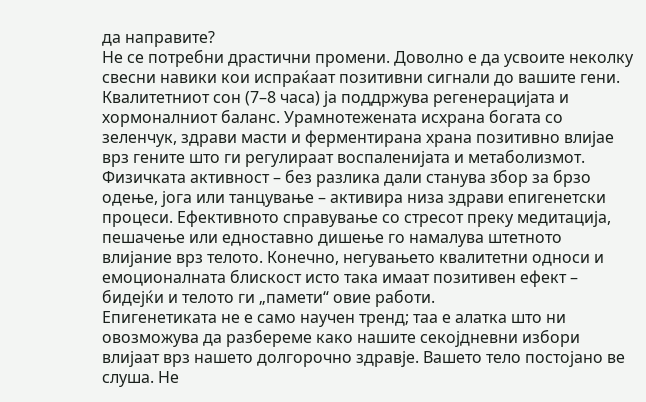да направите?
Не се потребни драстични промени. Доволно е да усвоите неколку свесни навики кои испраќаат позитивни сигнали до вашите гени. Квалитетниот сон (7–8 часа) ја поддржува регенерацијата и хормоналниот баланс. Урамнотежената исхрана богата со зеленчук, здрави масти и ферментирана храна позитивно влијае врз гените што ги регулираат воспаленијата и метаболизмот.
Физичката активност – без разлика дали станува збор за брзо одење, јога или танцување – активира низа здрави епигенетски процеси. Ефективното справување со стресот преку медитација, пешачење или едноставно дишење го намалува штетното влијание врз телото. Конечно, негувањето квалитетни односи и емоционалната блискост исто така имаат позитивен ефект – бидејќи и телото ги „памети“ овие работи.
Епигенетиката не е само научен тренд; таа е алатка што ни овозможува да разбереме како нашите секојдневни избори влијаат врз нашето долгорочно здравје. Вашето тело постојано ве слуша. Не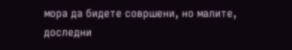мора да бидете совршени, но малите, доследни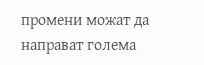промени можат да направат голема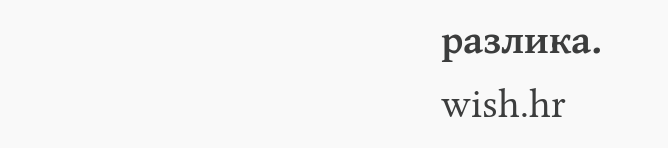разлика.
wish.hr